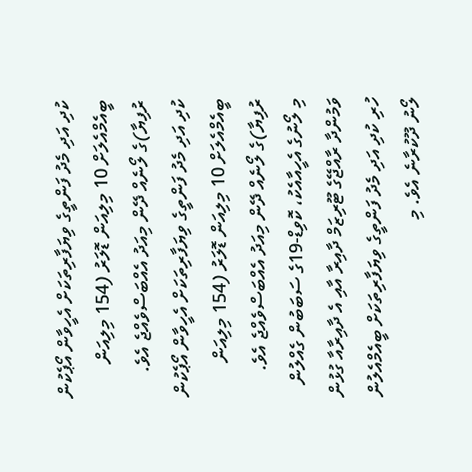ކުދި އަދި މެދު ފަންތީގެ ވިޔަފާރިތަކަށް އެހީވާން އޯޕެކުން ބީއެމްއެލަށް 10 މިލިއަން ޑޮލަރު (154 މިލިއަން ރުފިޔާ)ގެ ލޯނެއް ދޭން މިއަދު އެއްބަސްވެއްޖެ އެވެ.
ކުދި އަދި މެދު ފަންތީގެ ވިޔަފާރިތަކަށް އެހީވާން އޯޕެކުން ބީއެމްއެލަށް 10 މިލިއަން ޑޮލަރު (154 މިލިއަން ރުފިޔާ)ގެ ލޯނެއް ދޭން މިއަދު އެއްބަސްވެއްޖެ އެވެ.
މި ލޯނުގެ އެހީއާއެކު، ކޮވިޑް-19ގެ ސަބަބުން ގެއްލުން ވަމުންދާ ރާއްޖޭގެ ޓޫރިޒަމް ދާއިރާ އާއި އެ ދާއިރާއާ ގުޅުން ހުރި ކުދި އަދި މެދު ފަންތީގެ ވިޔަފާރިތަކަށް ބީއެމްއެލުން ލޯނު ދޫކުރާނެ އެވެ. މި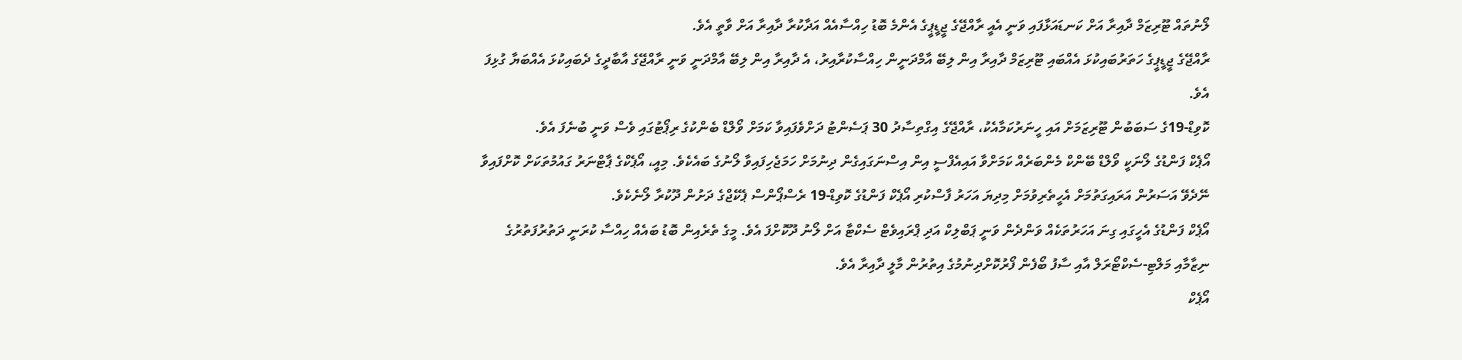ލޯނުތައް ޓޫރިޒަމް ދާއިރާ އަށް ކަނޑައަޅާފައި ވަނީ އެއީ ރާއްޖޭގެ ޖީޑީޕީގެ އެންމެ ބޮޑު ހިއްސާއެއް އަދާކުރާ ދާއިރާ އަށް ވާތީ އެވެ.
ރާއްޖޭގެ ޖީޑީޕީގެ ހަތަރުބައިކުޅަ އެއްބައި ޓޫރިޒަމް ދާއިރާ އިން ލިބޭ އާމްދަނީން ހިއްސާކުރާއިރު، އެ ދާއިރާ އިން ލިބޭ އާމްދަނީ ވަނީ ރާއްޖޭގެ އާބާދީގެ ދެބައިކުޅަ އެއްބަޔާ ގުޅިފަ އެވެ.
ކޮވިޑް-19ގެ ސަބަބުން ޓޫރިޒަމަށް އައި ހީނަރުކަމާއެކު، ރާއްޖޭގެ އިގްތިސާދު 30 ޕަސެންޓު ދަށްވެފައިވާ ކަމަށް ވޯލްޑް ބެންކުގެ ރިޕޯޓުގައި ވެސް ވަނީ ބުނެފަ އެވެ.
އޯޕެކް ފަންޑުގެ ލޯނަކީ ވޯލްޑް ބޭންކް މެންބަރެއް ކަމަށްވާ އައިއެފްސީ އިން އިސްނަގައިގެން ދިނުމަށް ހަމަޖެހިފައިވާ ލޯނުގެ ބައެކެވެ. މިއީ، އޯޕެކްގެ ޕާޓްނަރު ގައުމުތަކަށް ކޮށްފައިވާ ނޭދެވޭ އަސަރުން އަރައިގަތުމަށް އެހީތެރިވުމަށް މިދިޔަ އަހަރު ފާސްކުރި އޯޕެކް ފަންޑުގެ ކޮވިޑް-19 ރެސްޕޯންސް ޕެކޭޖްގެ ދަށުން ދޫކުރާ ލޯނެކެވެ.
އޯޕެކް ފަންޑުގެ އެހީގައި ގިނަ އަހަރުތަކެއް ވަންދެން ވަނީ ޕަބްލިކް އަދި ޕްރައިވެޓް ސެކްޓާ އަށް ލޯނު ދޫކޮށްފަ އެވެ. މީގެ ތެރެއިން ބޮޑު ބައެއް ހިއްސާ ކުރަނީ ދަތުރުފަތުރުގެ ނިޒާމާއި މަލްޓި-ސެކްޓޯރަލް އާއި ސާފު ބޯފެން ފޯރުކޮށްދިނުމުގެ އިތުރުން މާލީ ދާއިރާ އެވެ.
އޯޕެކް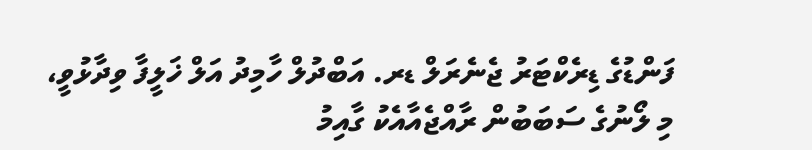ފަންޑުގެ ޑިރެކްޓަރު ޖެނެރަލް ޑރ. އަބްދުލް ހާމިދު އަލް ޚަލީފާ ވިދާޅުވީ، މި ލޯނުގެ ސަބަބުން ރާއްޖެއާއެކު ގާއިމު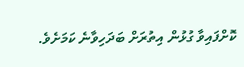ކޮށްފައިވާ ގުޅުން އިތުރަށް ބަދަހިވާނެ ކަމަށެވެ.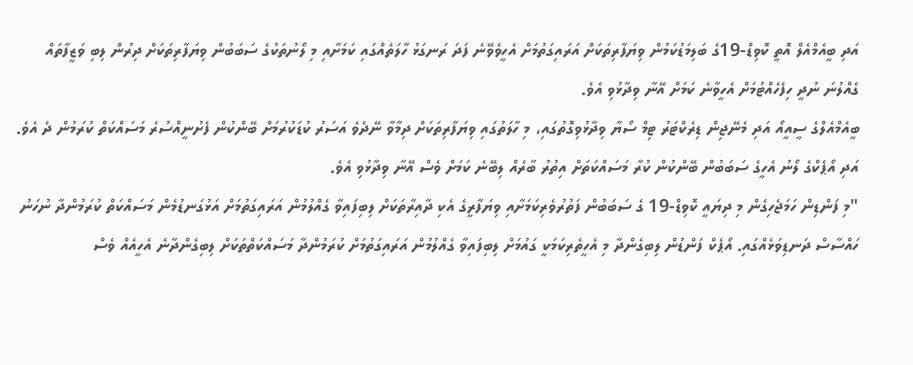އަދި ބީއެމްއެލް އޮތީ ކޮވިޑް-19ގެ ބަލިމަޑުކަމުން ވިޔަފާރިތަކަށް އަރައިގަތުމަށް އެހީވެވޭނެ ފަދަ ރަނގަޅު ހާލަތެއްގައި ކަމަށާއި މި ލޯނުތަކުގެ ސަބަބުން ވިޔަފާރިތަކަށް ދިރުން ލިބި ވަޒީފާތައް ގެއްލުނަ ނުދީ ހިފެހެއްޓުމަށް އެހީވާނެ ކަމަށް އޭނާ ވިދާޅުވި އެވެ.
ބީއެމްއެލްގެ ސީއީއޯ އަދި މެނޭޖިން ޑިރެކްޓަރު ޓިމް ސޯޔާ ވިދާޅުވިގޮތުގައި، މި ހާލަތުގައި ވިޔަފާރިތަކަށް ދިމާވާ ނޭދެވެ އަސަރު ކުޑަކުރުމަށް ބޭންކުން ފެށުނީއްސުރެ މަސައްކަތް ކުރަމުން ދެ އެވެ. އަދި އޯޕެކްގެ ލޯނު އެހީގެ ސަބަބުން ބޭންކުން ކުރާ މަސައްކަތަށް އިތުރު ބާރެއް ލިބޭނެ ކަމަށް ވެސް އޭނާ ވިދާޅުވި އެވެ.
"މި ފަންޑިން ހަމަޖެހިގެން މި ދިޔައީ ކޮވިޑް-19 ގެ ސަބަބުން ފަތުރުވެރިކަމަށާއި ވިޔަފާރީގެ އެކި ދާއިރާތަކަށް ލިބިފައިވާ ގެއްލުމުން އަރައިގަތުމަށް އަޅުގަނޑުމެން މަސައްކަތް ކުރަމުންދާ ނުހަނު ހައްސާސް ދަނޑިވަޅެއްގައި. އޯޕެކް ފަންޑުން ލިބިގެންދާ މި އެހީތެރިކަމަކީ ގައުމަށް ލިބިފައިވާ ގެއްލުމުން އަރައިގަތުމަށް ކުރަމުންދާ މަސައްކަތްތަކަށް ލިބިގެންދާނެ އެހީއެއް ވެސް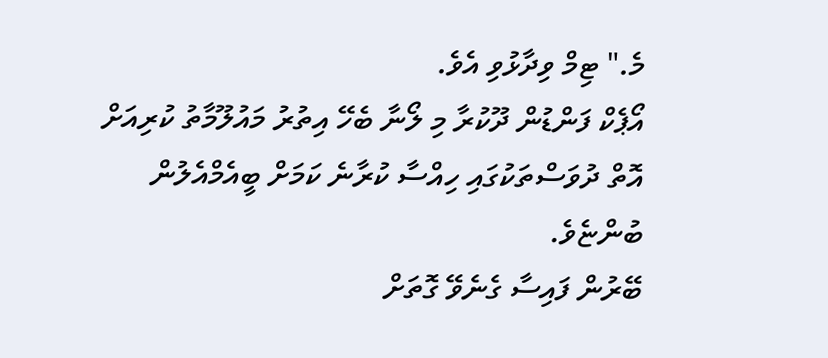މެ." ޓިމް ވިދާޅުވި އެވެ.
އޯޕެކް ފަންޑުން ދޫކުރާ މި ލޯނާ ބެހޭ އިތުރު މައުލޫމާތު ކުރިއަށް އޮތް ދުވަސްތަކުގައި ހިއްސާ ކުރާނެ ކަމަށް ބީއެމްއެލުން ބުންޏެވެ.
ބޭރުން ފައިސާ ގެނެވޭ ގޮތަށް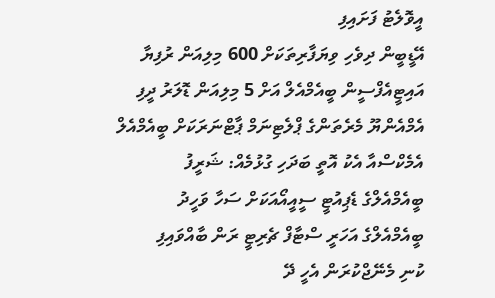އީވޮލެޓު ފަށައިފި
އޭޑީބީން ދިވެހި ވިޔަފާރިތަކަށް 600 މިލިއަން ރުފިޔާ
އައިޓީއެފްސީން ބީއެމްއެލް އަށް 5 މިލިއަން ޑޮލަރު ދީފި
އެމްއެންޔޫ މެރެތަންގެ ޕްލެޓިނަމް ޕާޓްނަރަކަށް ބީއެމްއެލް
އެމެކްސްއާ އެކު އޮތީ ބަދަހި ގުޅުމެއް: ޝަރީފު
ބީއެމްއެލްގެ ޑެޕިއުޓީ ސީއީއޯއަކަށް ސަހާ ވަހީދު
ބީއެމްއެލްގެ އަހަރީ ސްޓާފް ޗެރިޓީ ރަން ބާއްވައިފި
ކުނި މެނޭޖްކުރަން އެހީ ދޭ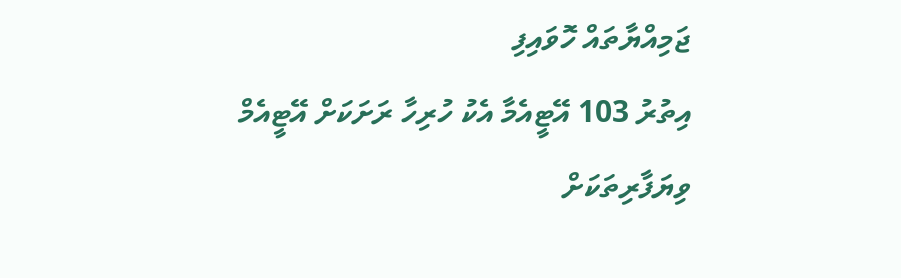ޖަމިއްޔާތައް ހޮވައިފި
އިތުރު 103 އޭޓީއެމާ އެކު ހުރިހާ ރަށަކަށް އޭޓީއެމް
ވިޔަފާރިތަކަށް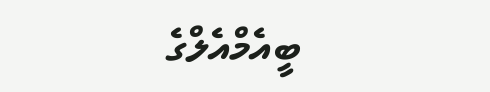ބީއެމްއެލްގެ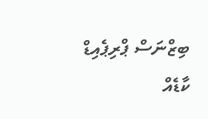ބިޒްނަސް ޕްރިޕެއިޑް ކާޑެއް